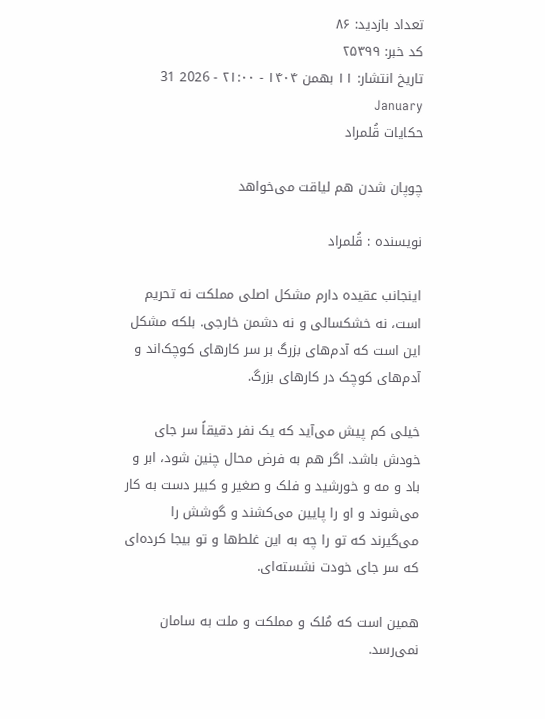تعداد بازدید: ۸۶
کد خبر: ۲۵۳۹۹
تاریخ انتشار: ۱۱ بهمن ۱۴۰۴ - ۲۱:۰۰ - 2026 31 January
حکایات قُلمراد

چوپان شدن هم لیاقت می‌خواهد

نویسنده : قُلمراد

اینجانب عقیده دارم مشکل اصلی مملکت نه تحریم است، نه خشکسالی و نه دشمن خارجی. بلکه مشکل این است که آدم‌های بزرگ بر سر کار‌های کوچک‌اند و آدم‌های کوچک در کار‌های بزرگ.

خیلی کم پیش می‌آید که یک نفر دقیقاً سر جای خودش باشد. اگر هم به فرض محال چنین شود، ابر و باد و مه و خورشید و فلک و صغیر و کبیر دست به کار می‌شوند و او را پایین می‌کشند و گوشش را می‌گیرند که تو را چه به این غلط‌ها و تو بیجا کرده‌ای که سر جای خودت نشسته‌ای.

همین است که مُلک و مملکت و ملت به سامان نمی‌رسد.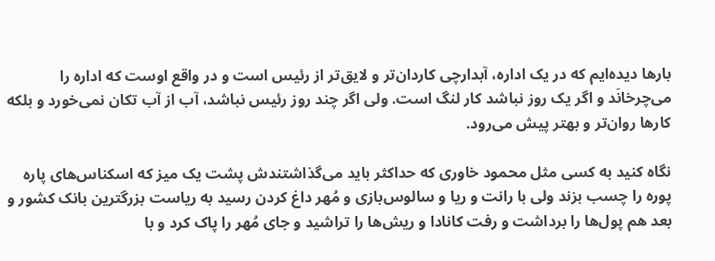بار‌ها دیده‌ایم که در یک اداره، آبدارچی کاردان‌تر و لایق‌تر از رئیس است و در واقع اوست که اداره را می‌چرخانَد و اگر یک روز نباشد کار لنگ است. ولی اگر چند روز رئیس نباشد، آب از آب تکان نمی‌خورد و بلکه کار‌ها روان‌تر و بهتر پیش می‌رود.

نگاه کنید به کسی مثل محمود خاوری که حداکثر باید می‌گذاشتندش پشت یک میز که اسکناس‌های پاره پوره را چسب بزند ولی با رانت و ریا و سالوس‌بازی و مُهر داغ کردن رسید به ریاست بزرگترین بانک کشور و بعد هم پول‌ها را برداشت و رفت کانادا و ریش‌ها را تراشید و جای مُهر را پاک کرد و با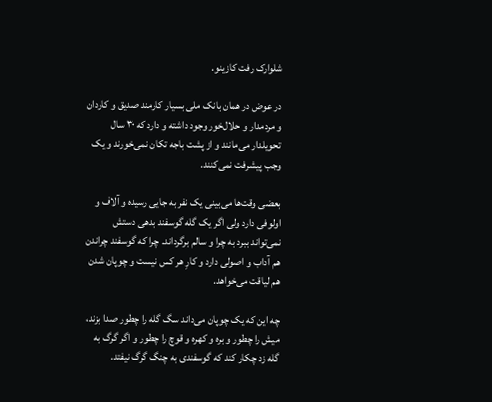شلوارک رفت کازینو.

در عوض در همان بانک ملی بسیار کارمند صدیق و کاردان و مردمدار و حلال‌خور وجود داشته و دارد که ۳۰ سال تحویلدار می‌مانند و از پشت باجه تکان نمی‌خورند و یک وجب پیشرفت نمی‌کنند.

بعضی وقت‌ها می‌بینی یک نفر به جایی رسیده و آلاف و اولوفی دارد ولی اگر یک گله گوسفند بدهی دستش نمی‌تواند ببرد به چرا و سالم برگرداند. چرا که گوسفند چراندن هم آداب و اصولی دارد و کارِ هر کس نیست و چوپان شدن هم لیاقت می‌خواهد.

چه این که یک چوپان می‌داند سگ گله را چطور صدا بزند، میش را چطور و بره و کهره و قوچ را چطور و اگر گرگ به گله زد چکار کند که گوسفندی به چنگ گرگ نیفتد.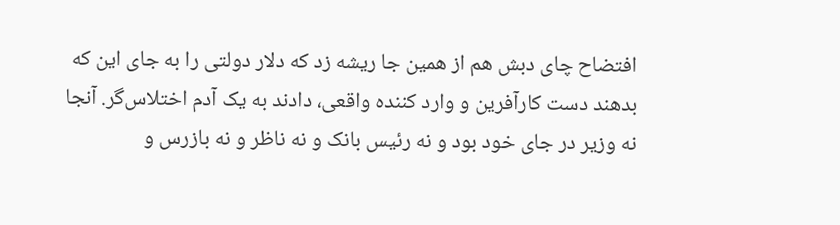افتضاح چای دبش هم از همین جا ریشه زد که دلار دولتی را به جای این که بدهند دست کارآفرین و وارد کننده واقعی، دادند به یک آدم اختلاس‌گر. آنجا نه وزیر در جای خود بود و نه رئیس بانک و نه ناظر و نه بازرس و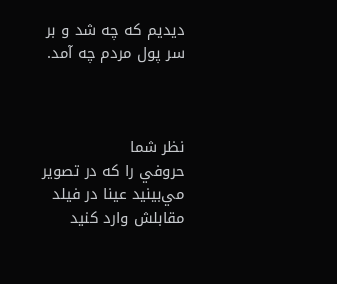دیدیم که چه شد و بر سر پول مردم چه آمد.



نظر شما
حروفي را كه در تصوير مي‌بينيد عينا در فيلد مقابلش وارد كنيد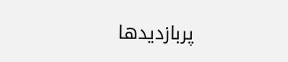پربازدیدها